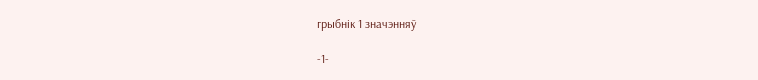грыбнік 1 значэнняў

-1-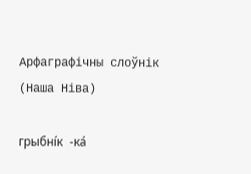Арфаграфічны слоўнік (Наша Ніва)

грыбні́к -ка́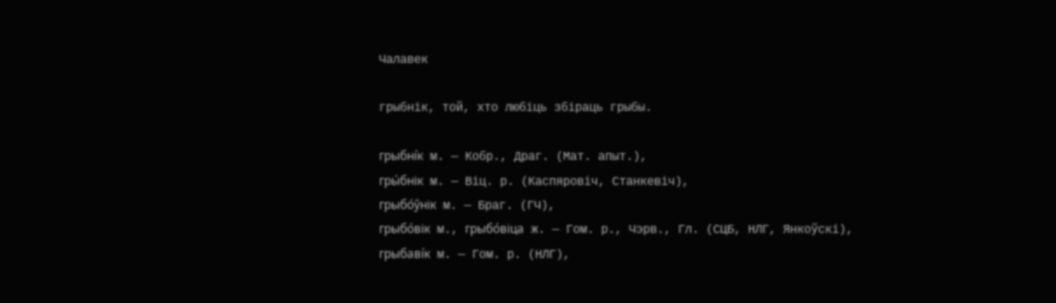Чалавек

грыбнік, той, хто любіць збіраць грыбы.

грыбні́к м. — Кобр., Драг. (Мат. апыт.),
гры́бнік м. — Віц. р. (Каспяровіч, Станкевіч),
грыбо́ўнік м. — Браг. (ГЧ),
грыбо́вік м., грыбо́віца ж. — Гом. р., Чэрв., Гл. (СЦБ, НЛГ, Янкоўскі),
грыбаві́к м. — Гом. р. (НЛГ),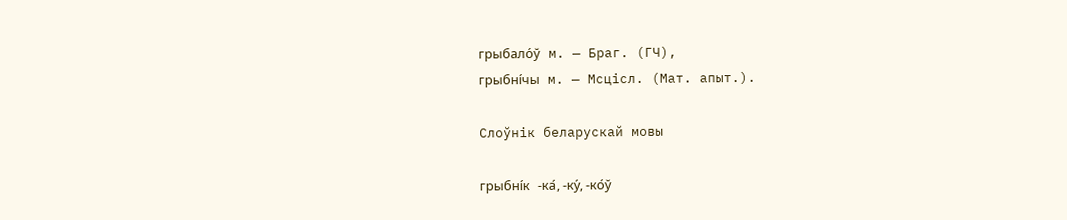грыбало́ў м. — Браг. (ГЧ),
грыбні́чы м. — Мсцісл. (Мат. апыт.).

Слоўнік беларускай мовы

грыбні́к -ка́, -ку́, -ко́ў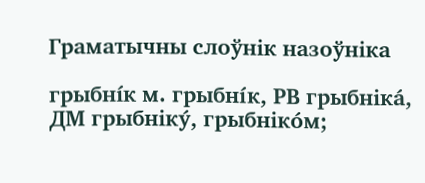Граматычны слоўнік назоўніка

грыбні́к м. грыбні́к, РВ грыбніка́, ДМ грыбніку́, грыбніко́м;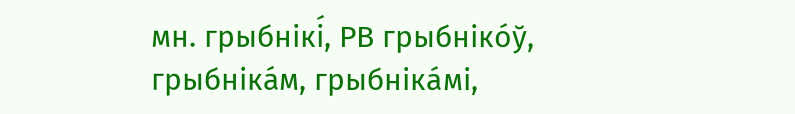мн. грыбнікі́, РВ грыбніко́ў, грыбніка́м, грыбніка́мі,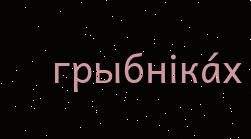грыбніка́х